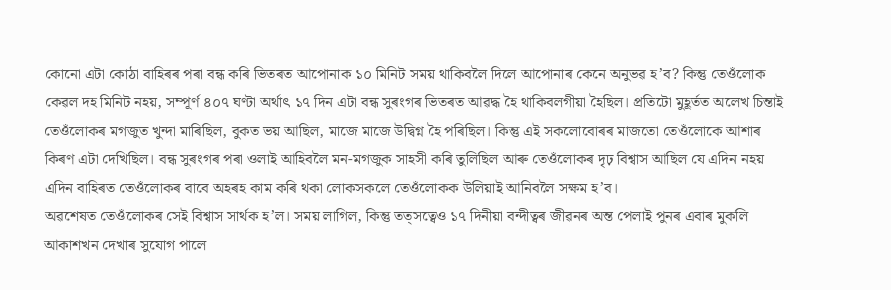কোনো এটা কোঠা বাহিৰৰ পৰা বন্ধ কৰি ভিতৰত আপোনাক ১০ মিনিট সময় থাকিবলৈ দিলে আপোনাৰ কেনে অনুভৱ হ’ব? কিন্তু তেওঁলোক কেৱল দহ মিনিট নহয়, সম্পূৰ্ণ ৪০৭ ঘণ্টা অৰ্থাৎ ১৭ দিন এটা বন্ধ সুৰংগৰ ভিতৰত আৱদ্ধ হৈ থাকিবলগীয়া হৈছিল। প্ৰতিটো মুহূৰ্তত অলেখ চিন্তাই তেওঁলোকৰ মগজুত খুন্দা মাৰিছিল, বুকত ভয় আছিল, মাজে মাজে উদ্বিগ্ন হৈ পৰিছিল। কিন্তু এই সকলোবোৰৰ মাজতো তেওঁলোকে আশাৰ কিৰণ এটা দেখিছিল। বন্ধ সুৰংগৰ পৰা ওলাই আহিবলৈ মন-মগজুক সাহসী কৰি তুলিছিল আৰু তেওঁলোকৰ দৃঢ় বিশ্বাস আছিল যে এদিন নহয় এদিন বাহিৰত তেওঁলোকৰ বাবে অহৰহ কাম কৰি থকা লোকসকলে তেওঁলোকক উলিয়াই আনিবলৈ সক্ষম হ’ব।
অৱশেষত তেওঁলোকৰ সেই বিশ্বাস সাৰ্থক হ’ল। সময় লাগিল, কিন্তু তত্সত্বেও ১৭ দিনীয়া বন্দীত্বৰ জীৱনৰ অন্ত পেলাই পুনৰ এবাৰ মুকলি আকাশখন দেখাৰ সুযোগ পালে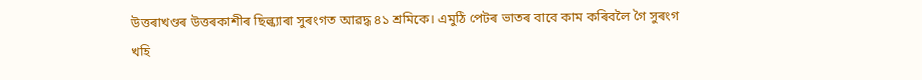উত্তৰাখণ্ডৰ উত্তৰকাশীৰ ছিল্ক্যাৰা সুৰংগত আৱদ্ধ ৪১ শ্ৰমিকে। এমুঠি পেটৰ ভাতৰ বাবে কাম কৰিবলৈ গৈ সুৰংগ খহি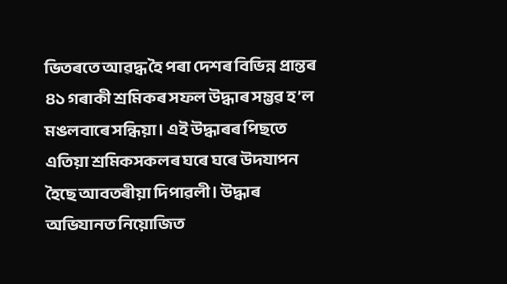ভিতৰতে আৱদ্ধ হৈ পৰা দেশৰ বিভিন্ন প্ৰান্তৰ ৪১ গৰাকী শ্ৰমিকৰ সফল উদ্ধাৰ সম্ভৱ হ’ল মঙলবাৰে সন্ধিয়া। এই উদ্ধাৰৰ পিছতে এতিয়া শ্ৰমিকসকলৰ ঘৰে ঘৰে উদযাপন হৈছে আবতৰীয়া দিপাৱলী। উদ্ধাৰ অভিযানত নিয়োজিত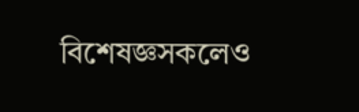বিশেষজ্ঞসকলেও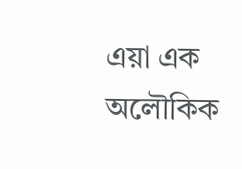এয়া এক অলৌকিক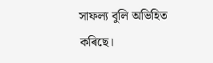সাফল্য বুলি অভিহিত কৰিছে।